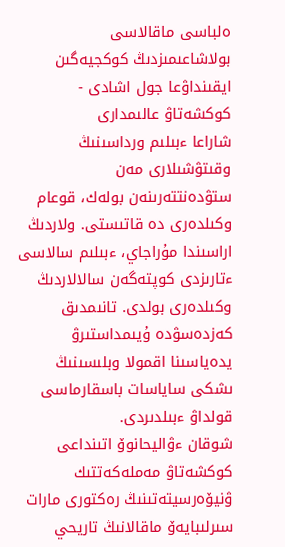ەلباسى ماقالاسى بولاشاعىمىزدىڭ كوكجيەگىن ايقىنداۋعا جول اشادى - كوكشەتاۋ عالىمدارى
شاراعا ءبىلىم ورداسىنىڭ وقىتۋشىلارى مەن ستۋدەنتتەرىنەن بولەك، قوعام وكىلدەرى دە قاتىستى. ولاردىڭ اراسىندا مۇراجاي، ءبىلىم سالاسى ءتارىزدى كوپتەگەن سالالاردىڭ وكىلدەرى بولدى. تانىمدىق كەزدەسۋدە ۇيىمداستىرۋ يدەياسىنا اقمولا وبلىسىنىڭ ىشكى ساياسات باسقارماسى قولداۋ ءبىلدىردى.
شوقان ءۋاليحانوۆ اتىنداعى كوكشەتاۋ مەملەكەتتىك ۋنيۆەرسيتەتىنىڭ رەكتورى مارات سىرلىبايەۆ ماقالانىڭ تاريحي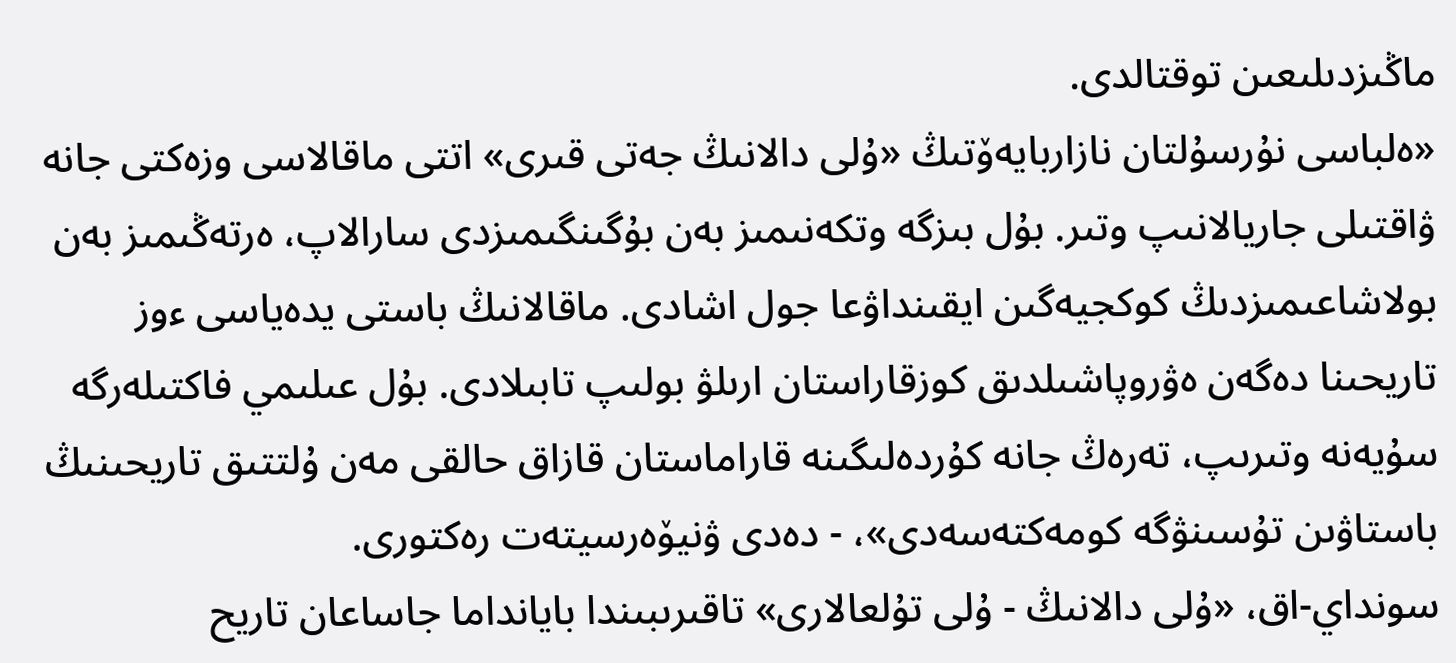ماڭىزدىلىعىن توقتالدى.
«ەلباسى نۇرسۇلتان نازاربايەۆتىڭ «ۇلى دالانىڭ جەتى قىرى» اتتى ماقالاسى وزەكتى جانە ۋاقتىلى جاريالانىپ وتىر. بۇل بىزگە وتكەنىمىز بەن بۇگىنگىمىزدى سارالاپ، ەرتەڭىمىز بەن بولاشاعىمىزدىڭ كوكجيەگىن ايقىنداۋعا جول اشادى. ماقالانىڭ باستى يدەياسى ءوز تاريحىنا دەگەن ەۋروپاشىلدىق كوزقاراستان ارىلۋ بولىپ تابىلادى. بۇل عىلىمي فاكتىلەرگە سۇيەنە وتىرىپ، تەرەڭ جانە كۇردەلىگىنە قاراماستان قازاق حالقى مەن ۇلتتىق تاريحىنىڭ باستاۋىن تۇسىنۋگە كومەكتەسەدى»، - دەدى ۋنيۆەرسيتەت رەكتورى.
سونداي-اق، «ۇلى دالانىڭ - ۇلى تۇلعالارى» تاقىرىبىندا بايانداما جاساعان تاريح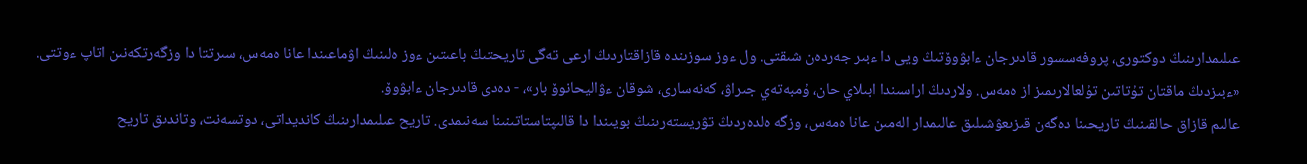عىلىمدارىنىڭ دوكتورى، پروفەسسور قادىرجان ءابۋوۆتىڭ ويى دا ءبىر جەردەن شىقتى. ول ءوز سوزىندە قازاقتاردىڭ ارعى تەگى تاريحتىڭ باعىتىن ءوز ەلىنىڭ اۋماعىندا عانا ەمەس، سىرتتا دا وزگەرتكەنىن اتاپ ءوتتى.
«ءبىزدىڭ ماقتان تۇتاتىن تۇلعالارىمىز از ەمەس. ولاردىڭ اراسىندا ابىلاي حان، ۇمبەتەي جىراۋ، كەنەسارى، شوقان ءۋاليحانوۆ بار»، - دەدى قادىرجان ءابۋوۆ.
عالىم قازاق حالقىنىڭ تاريحىنا دەگەن قىزىعۋشىلىق عالىمدار الەمىن عانا ەمەس، وزگە ەلدەردىڭ تۋريستەرىنىڭ بويىندا دا قالىپتاستاتىنىنا سەنىمدى. تاريح عىلىمدارىنىڭ كانديداتى، دوتسەنت، وتاندىق تاريح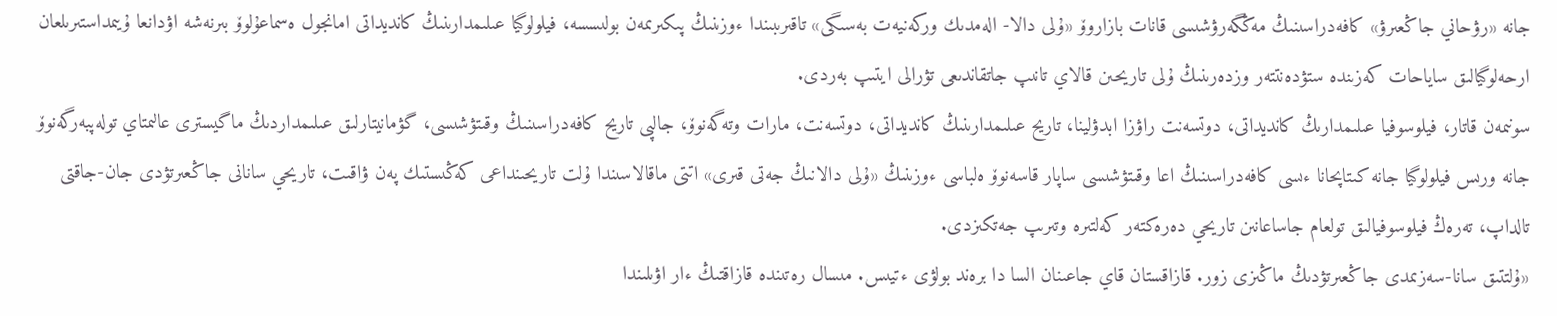جانە «رۋحاني جاڭعىرۋ» كافەدراسىنىڭ مەڭگەرۋشىسى قانات بازاروۆ «ۇلى دالا- الەمدىك وركەنيەت بەسىگى» تاقىرىبىندا ءوزىنىڭ پىكىرىمەن بولىسسە، فيلولوگيا عىلىمدارىنىڭ كانديداتى امانجول ەسماعۇلوۆ بىرنەشە اۋدانعا ۇيىمداستىرىلعان ارحەلوگيالىق ساياحات كەزىندە ستۋدەنتتەر وزدەرىنىڭ ۇلى تاريحىن قالاي تانىپ جاتقاندىعى تۋرالى ايتىپ بەردى.
سونىمەن قاتار، فيلوسوفيا عىلىمدارىڭ كانديداتى، دوتسەنت راۋزا ابدۋلينا، تاريح عىلىمدارىنىڭ كانديداتى، دوتسەنت، مارات وتەگەنوۆ، جالپى تاريح كافەدراسىنىڭ وقىتۋشىسى، گۋمانيتارلىق عىلىمداردىڭ ماگيسترى عالىمتاي تولەپبەرگەنوۆ جانە ورىس فيلولوگيا جانە كىتاپحانا ءىسى كافەدراسىنىڭ اعا وقىتۋشىسى ساپار قاسەنوۆ ەلباسى ءوزىنىڭ «ۇلى دالانىڭ جەتى قىرى» اتتى ماقالاسىندا ۇلت تاريحىنداعى كەڭىستىك پەن ۋاقىت، تاريحي سانانى جاڭعىرتۋدى جان-جاقتى تالداپ، تەرەڭ فيلوسوفيالىق تولعام جاساعانىن تاريحي دەرەكتەر كەلتىرە وتىرىپ جەتكىزدى.
«ۇلتتىق سانا-سەزىمدى جاڭعىرتۋدىڭ ماڭىزى زور. قازاقستان قاي جاعىنان السا دا برەند بولۋى ءتيىس. مىسال رەتىندە قازاقتىڭ ءار اۋىلىندا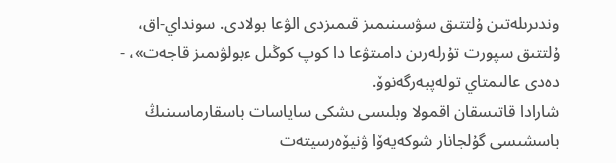وندىرىلەتىن ۇلتتىق سۋسىنىمىز قىمىزدى الۋعا بولادى. سونداي-اق، ۇلتتىق سپورت تۇرلەرىن دامىتۋعا دا كوپ كوڭىل ءبولۋىمىز قاجەت»، - دەدى عالىمتاي تولەپبەرگەنوۆ.
شارادا قاتىسقان اقمولا وبلىسى ىشكى ساياسات باسقارماسىنىڭ باسشىسى گۇلجانار شوكەيەۆا ۋنيۆەرسيتەت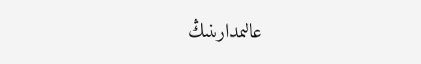عالىمدارىنىڭ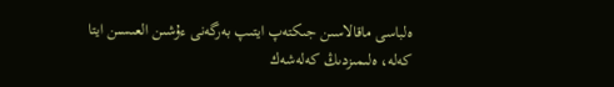ەلباسى ماقالاسىن جىكتەپ ايتىپ بەرگەنى ءۇشىن العىسىن ايتا كەلە، ەلىمىزدىڭ كەلەشەك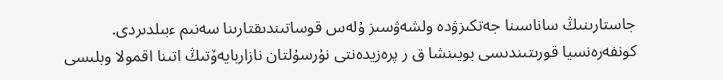جاستارىنىڭ ساناسىنا جەتكىزۋدە ولشەۋسىز ۇلەس قوساتىندىقتارىنا سەنىم ءبىلدىردى.
كونفەرەنسيا قورىتىندىسى بويىنشا ق ر پرەزيدەنتى نۇرسۇلتان نازاربايەۆتىڭ اتىنا اقمولا وبلىسى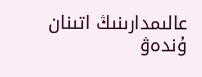عالىمدارىنىڭ اتىنان ۇندەۋ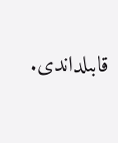قابىلداندى.